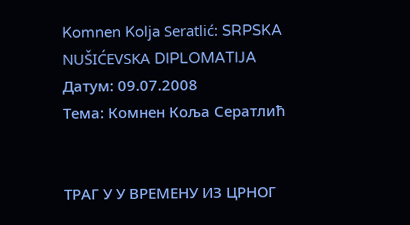Komnen Kolja Seratlić: SRPSKA NUŠIĆEVSKA DIPLOMATIJA
Датум: 09.07.2008
Тема: Комнен Коља Сератлић


ТРАГ У У ВРЕМЕНУ ИЗ ЦРНОГ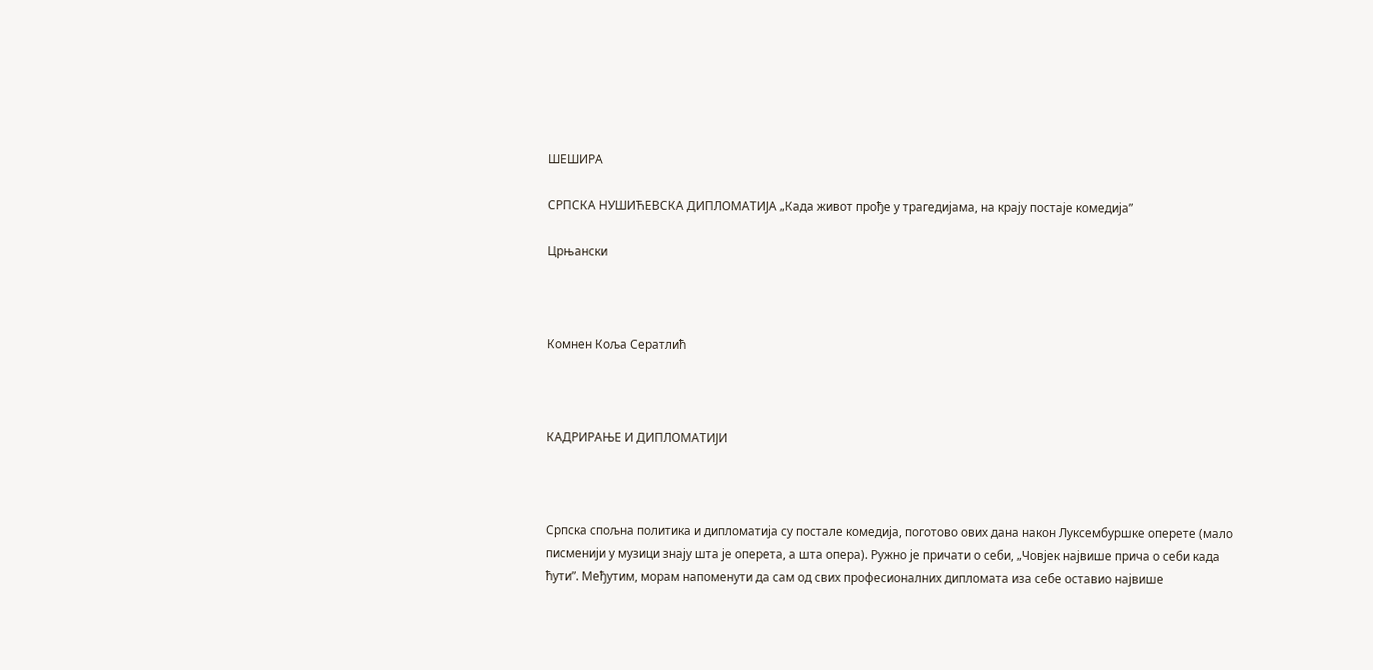ШЕШИРА

СРПСКА НУШИЋЕВСКА ДИПЛОМАТИЈА „Када живот прође у трагедијама, на крају постаје комедија”

Црњански



Комнен Коља Сератлић



КАДРИРАЊЕ И ДИПЛОМАТИЈИ



Српска спољна политика и дипломатија су постале комедија, поготово ових дана након Луксембуршке оперете (мало писменији у музици знају шта је оперета, а шта опера). Ружно је причати о себи, „Човјек највише прича о себи када ћути”. Међутим, морам напоменути да сам од свих професионалних дипломата иза себе оставио највише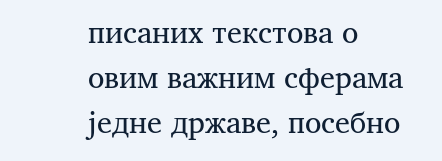писаних текстова о овим важним сферама једне државе, посебно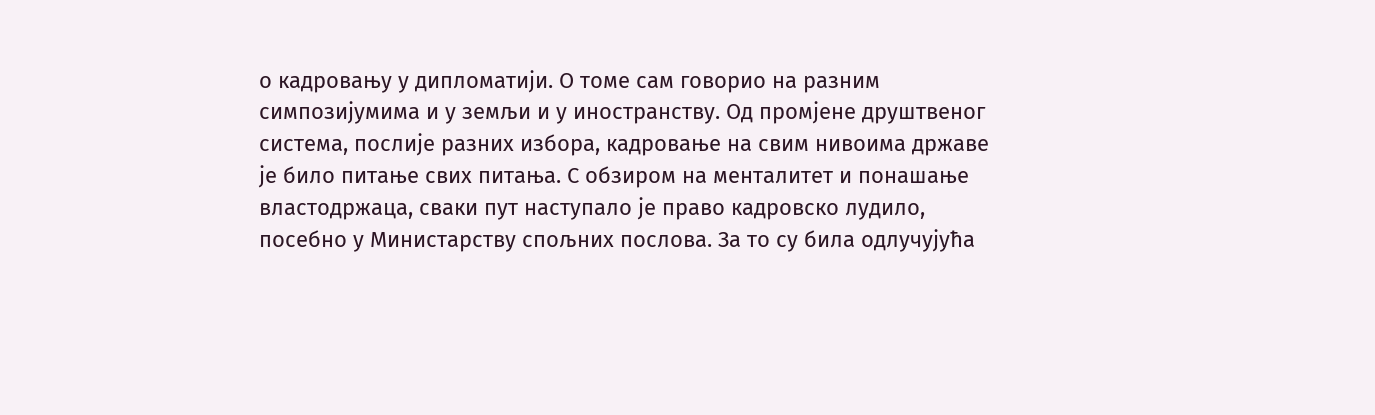о кадровању у дипломатији. О томе сам говорио на разним симпозијумима и у земљи и у иностранству. Од промјене друштвеног система, послије разних избора, кадровање на свим нивоима државе је било питање свих питања. С обзиром на менталитет и понашање властодржаца, сваки пут наступало је право кадровско лудило, посебно у Министарству спољних послова. За то су била одлучујућа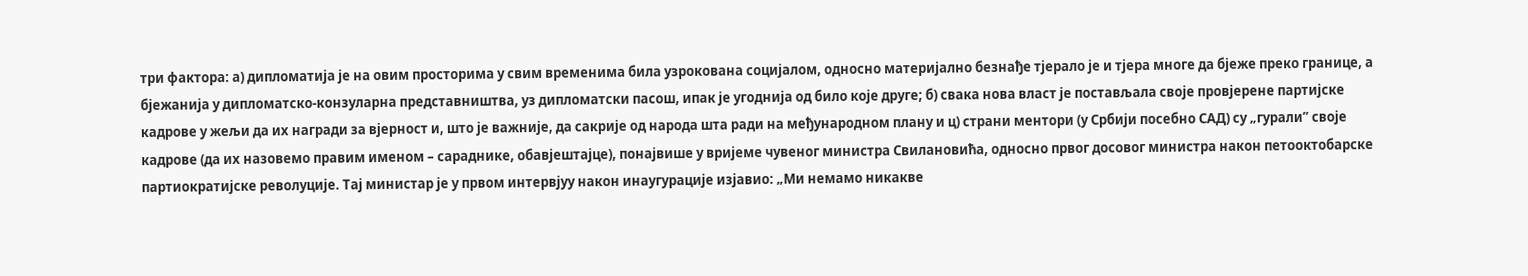три фактора: а) дипломатија је на овим просторима у свим временима била узрокована социјалом, односно материјално безнађе тјерало је и тјера многе да бјеже преко границе, а бјежанија у дипломатско-конзуларна представништва, уз дипломатски пасош, ипак је угоднија од било које друге; б) свака нова власт је постављала своје провјерене партијске кадрове у жељи да их награди за вјерност и, што је важније, да сакрије од народа шта ради на међународном плану и ц) страни ментори (у Србији посебно САД) су „гурали” своје кадрове (да их назовемо правим именом – сараднике, обавјештајце), понајвише у вријеме чувеног министра Свилановића, односно првог досовог министра након петооктобарске партиократијске револуције. Тај министар је у првом интервјуу након инаугурације изјавио: „Ми немамо никакве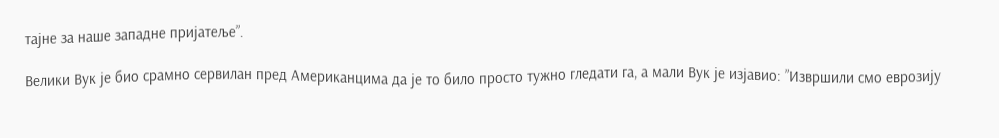тајне за наше западне пријатеље”.

Велики Вук је био срамно сервилан пред Американцима да је то било просто тужно гледати га, а мали Вук је изјавио: ”Извршили смо еврозију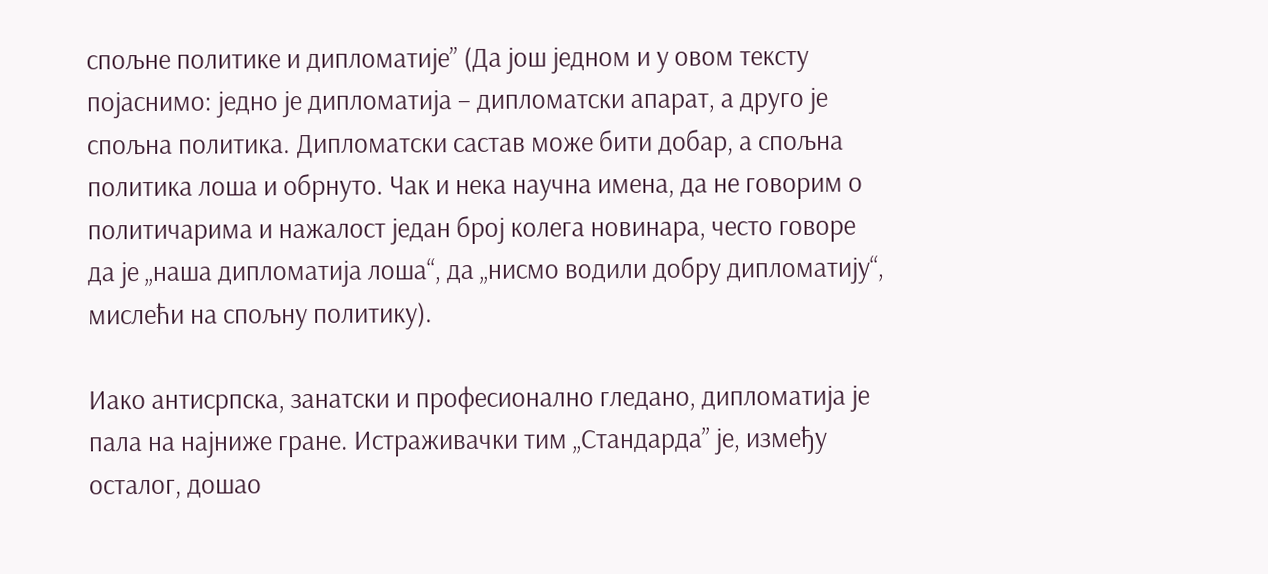спољне политике и дипломатије” (Да још једном и у овом тексту појаснимо: једно је дипломатија – дипломатски апарат, а друго је спољна политика. Дипломатски састав може бити добар, а спољна политика лоша и обрнуто. Чак и нека научна имена, да не говорим о политичарима и нажалост један број колега новинара, често говоре да је „наша дипломатија лоша“, да „нисмо водили добру дипломатију“, мислећи на спољну политику).

Иако антисрпска, занатски и професионално гледано, дипломатија је пала на најниже гране. Истраживачки тим „Стандарда” је, између осталог, дошао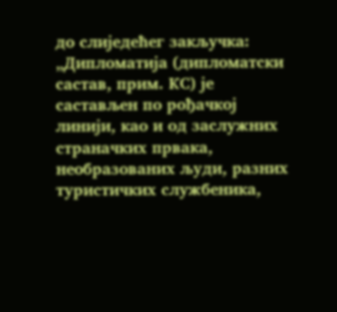до слиједећег закључка: „Дипломатија (дипломатски састав, прим. КС) је састављен по рођачкој линији, као и од заслужних страначких првака, необразованих људи, разних туристичких службеника,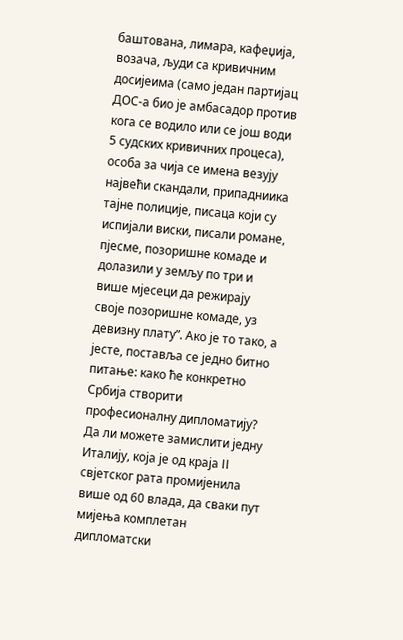баштована, лимара, кафеџија, возача, људи са кривичним досијеима (само један партијац ДОС-а био је амбасадор против кога се водило или се још води 5 судских кривичних процеса), особа за чија се имена везују највећи скандали, припадниика тајне полиције, писаца који су испијали виски, писали романе, пјесме, позоришне комаде и долазили у земљу по три и више мјесеци да режирају своје позоришне комаде, уз девизну плату”. Ако је то тако, а јесте, поставља се једно битно питање: како ће конкретно Србија створити професионалну дипломатију? Да ли можете замислити једну Италију, која је од краја II свјетског рата промијенила више од 60 влада, да сваки пут мијења комплетан дипломатски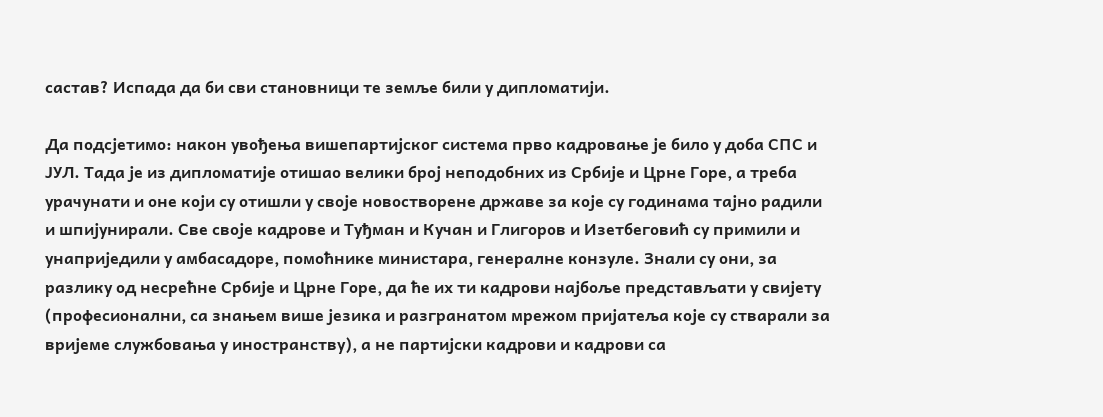састав? Испада да би сви становници те земље били у дипломатији.

Да подсјетимо: након увођења вишепартијског система прво кадровање је било у доба СПС и ЈУЛ. Тада је из дипломатије отишао велики број неподобних из Србије и Црне Горе, а треба урачунати и оне који су отишли у своје новостворене државе за које су годинама тајно радили и шпијунирали. Све своје кадрове и Туђман и Кучан и Глигоров и Изетбеговић су примили и унаприједили у амбасадоре, помоћнике министара, генералне конзуле. Знали су они, за разлику од несрећне Србије и Црне Горе, да ће их ти кадрови најбоље представљати у свијету (професионални, са знањем више језика и разгранатом мрежом пријатеља које су стварали за вријеме службовања у иностранству), а не партијски кадрови и кадрови са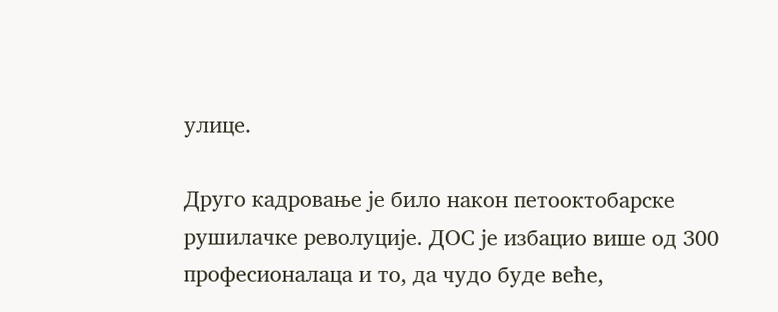улице.

Друго кадровање је било након петооктобарске рушилачке револуције. ДОС је избацио више од 300 професионалаца и то, да чудо буде веће,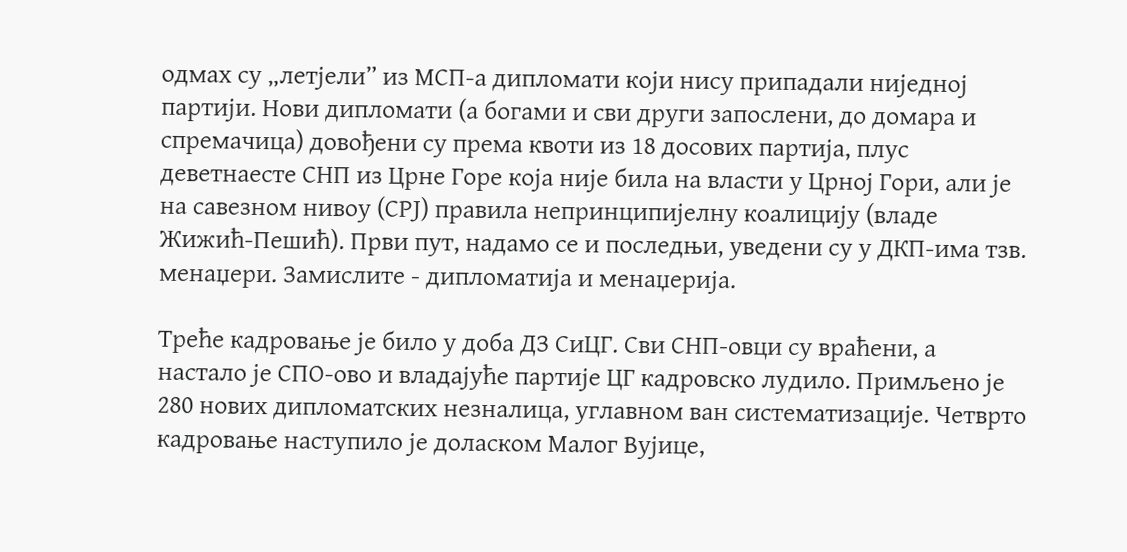одмах су „летјели” из МСП-а дипломати који нису припадали ниједној партији. Нови дипломати (а богами и сви други запослени, до домара и спремачица) довођени су према квоти из 18 досових партија, плус деветнаесте СНП из Црне Горе која није била на власти у Црној Гори, али је на савезном нивоу (СРЈ) правила непринципијелну коалицију (владе Жижић-Пешић). Први пут, надамо се и последњи, уведени су у ДКП-има тзв. менаџери. Замислите - дипломатија и менаџерија.

Треће кадровање је било у доба ДЗ СиЦГ. Сви СНП-овци су враћени, а настало је СПО-ово и владајуће партије ЦГ кадровско лудило. Примљено је 280 нових дипломатских незналица, углавном ван систематизације. Четврто кадровање наступило је доласком Малог Вујице,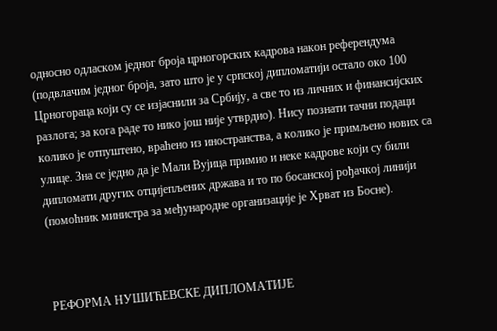односно одласком једног броја црногорских кадрова након референдума (подвлачим једног броја, зато што је у српској дипломатији остало око 100 Црногораца који су се изјаснили за Србију, а све то из личних и финансијских разлога; за кога раде то нико још није утврдио). Нису познати тачни подаци колико је отпуштено, враћено из иностранства, а колико је примљено нових са улице. Зна се једно да је Мали Вујица примио и неке кадрове који су били дипломати других отцијепљених држава и то по босанској рођачкој линији (помоћник министра за међународне организације је Хрват из Босне).



РЕФОРМА НУШИЋЕВСКЕ ДИПЛОМАТИЈЕ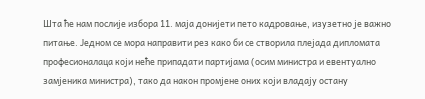Шта ће нам послије избора 11. маја донијети пето кадровање, изузетно је важно питање. Једном се мора направити рез како би се створила плејада дипломата професионалаца који неће припадати партијама (осим министра и евентуално замјеника министра), тако да након промјене оних који владају остану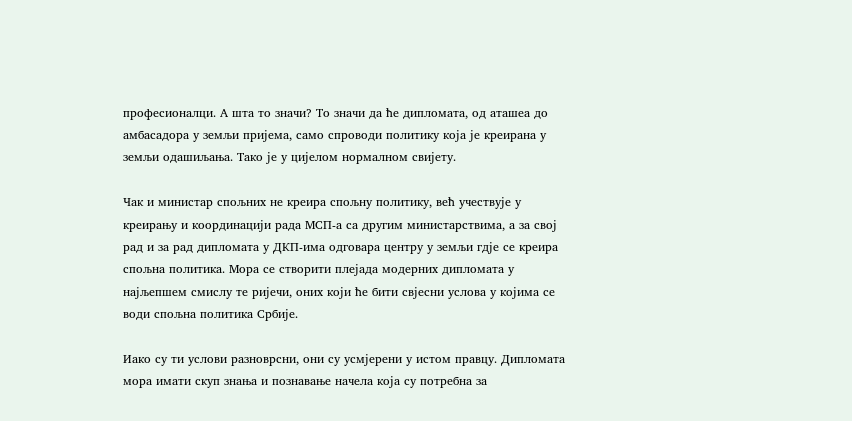професионалци. А шта то значи? То значи да ће дипломата, од аташеа до амбасадора у земљи пријема, само спроводи политику која је креирана у земљи одашиљања. Тако је у цијелом нормалном свијету.

Чак и министар спољних не креира спољну политику, већ учествује у креирању и координацији рада МСП-а са другим министарствима, а за свој рад и за рад дипломата у ДКП-има одговара центру у земљи гдје се креира спољна политика. Мора се створити плејада модерних дипломата у најљепшем смислу те ријечи, оних који ће бити свјесни услова у којима се води спољна политика Србије.

Иако су ти услови разноврсни, они су усмјерени у истом правцу. Дипломата мора имати скуп знања и познавање начела која су потребна за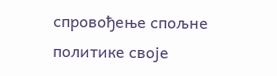спровођење спољне политике своје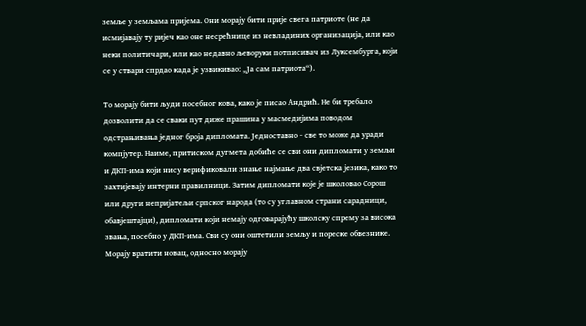земље у земљама пријема. Они морају бити прије свега патриоте (не да исмијавају ту ријеч као оне несрећнице из невладиних организација, или као неки политичари, или као недавно љеворуки потписивач из Луксембурга, који се у ствари спрдао када је узвикивао: „Ја сам патриота“).

То морају бити људи посебног кова, како је писао Андрић. Не би требало дозволити да се сваки пут диже прашина у масмедијима поводом одстрањивања једног броја дипломата. Једноставно - све то може да уради компјутер. Наиме, притиском дугмета добиће се сви они дипломати у земљи и ДКП-има који нису верификовали знање најмање два свјетска језика, како то захтијевају интерни правилници. Затим дипломати које је школовао Сорош или други непријатељи српског народа (то су углавном страни сарадници, обавјештајци), дипломати који немају одговарајућу школску спрему за висока звања, посебно у ДКП-има. Сви су они оштетили земљу и пореске обвезнике. Морају вратити новац, односно морају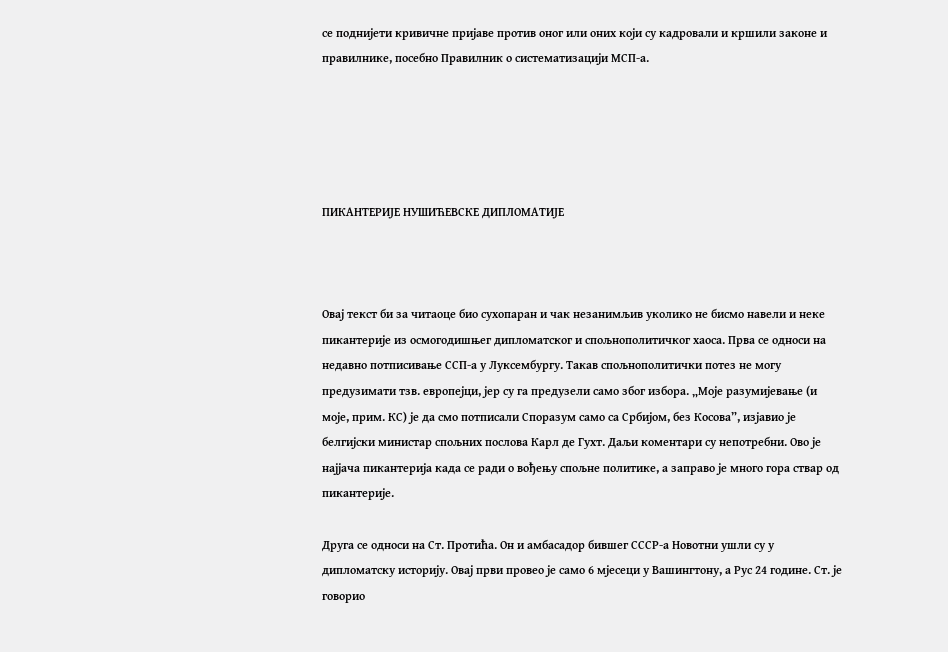се поднијети кривичне пријаве против оног или оних који су кадровали и кршили законе и правилнике, посебно Правилник о систематизацији МСП-а.





ПИКАНТЕРИЈЕ НУШИЋЕВСКЕ ДИПЛОМАТИЈЕ



Овај текст би за читаоце био сухопаран и чак незанимљив уколико не бисмо навели и неке пикантерије из осмогодишњег дипломатског и спољнополитичког хаоса. Прва се односи на недавно потписивање ССП-а у Луксембургу. Такав спољнополитички потез не могу предузимати тзв. европејци, јер су га предузели само због избора. „Моје разумијевање (и моје, прим. КС) је да смо потписали Споразум само са Србијом, без Косова”, изјавио је белгијски министар спољних послова Карл де Гухт. Даљи коментари су непотребни. Ово је најјача пикантерија када се ради о вођењу спољне политике, а заправо је много гора ствар од пикантерије.

Друга се односи на Ст. Протића. Он и амбасадор бившег СССР-а Новотни ушли су у дипломатску историју. Овај први провео је само 6 мјесеци у Вашингтону, а Рус 24 године. Ст. је говорио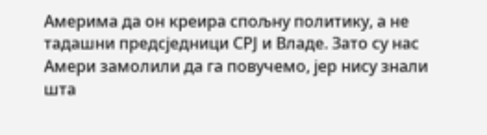Америма да он креира спољну политику, а не тадашни предсједници СРЈ и Владе. Зато су нас Амери замолили да га повучемо, јер нису знали шта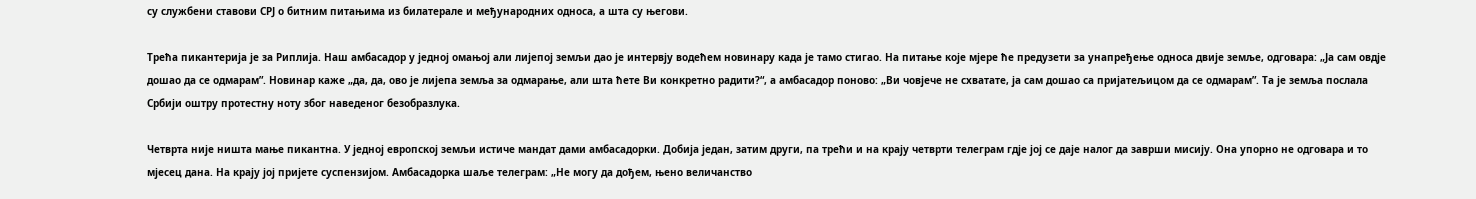су службени ставови СРЈ о битним питањима из билатерале и међународних односа, а шта су његови.

Трећа пикантерија је за Риплија. Наш амбасадор у једној омањој али лијепој земљи дао је интервју водећем новинару када је тамо стигао. На питање које мјере ће предузети за унапређење односа двије земље, одговара: „Ја сам овдје дошао да се одмарам”. Новинар каже „да, да, ово је лијепа земља за одмарање, али шта ћете Ви конкретно радити?“, а амбасадор поново: „Ви човјече не схватате, ја сам дошао са пријатељицом да се одмарам”. Та је земља послала Србији оштру протестну ноту због наведеног безобразлука.

Четврта није ништа мање пикантна. У једној европској земљи истиче мандат дами амбасадорки. Добија један, затим други, па трећи и на крају четврти телеграм гдје јој се даје налог да заврши мисију. Она упорно не одговара и то мјесец дана. На крају јој пријете суспензијом. Амбасадорка шаље телеграм: „Не могу да дођем, њено величанство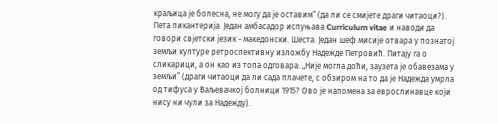краљица је болесна, не могу да је оставим“ (да ли се смијете драги читаоци?). Пета пикантерија. Један амбасадор испуњава Curriculum vitae и наводи да говори свјетски језик - македонски. Шеста. Један шеф мисије отвара у познатој земљи културе ретроспективну изложбу Надежде Петровић. Питају га о сликарици, а он као из топа одговара: „Није могла доћи, заузета је обавезама у земљи” (драги читаоци да ли сада плачете, с обзиром на то да је Надежда умрла од тифуса у Ваљевачкој болници 1915? Ово је напомена за еврослинавце који нису ни чули за Надежду).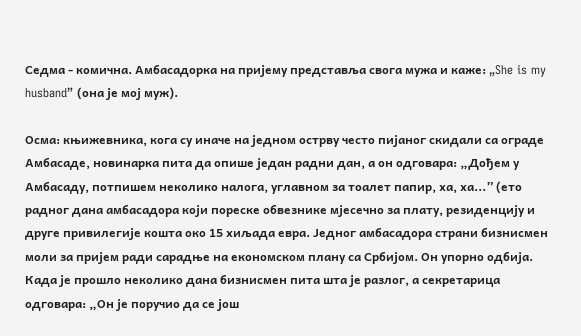Седма - комична. Амбасадорка на пријему представља свога мужа и каже: „She is my husband” (она је мој муж).

Осма: књижевника, кога су иначе на једном острву често пијаног скидали са ограде Амбасаде, новинарка пита да опише један радни дан, а он одговара: „Дођем у Амбасаду, потпишем неколико налога, углавном за тоалет папир, ха, ха...” (ето радног дана амбасадора који пореске обвезнике мјесечно за плату, резиденцију и друге привилегије кошта око 15 хиљада евра. Једног амбасадора страни бизнисмен моли за пријем ради сарадње на економском плану са Србијом. Он упорно одбија. Када је прошло неколико дана бизнисмен пита шта је разлог, а секретарица одговара: „Он је поручио да се још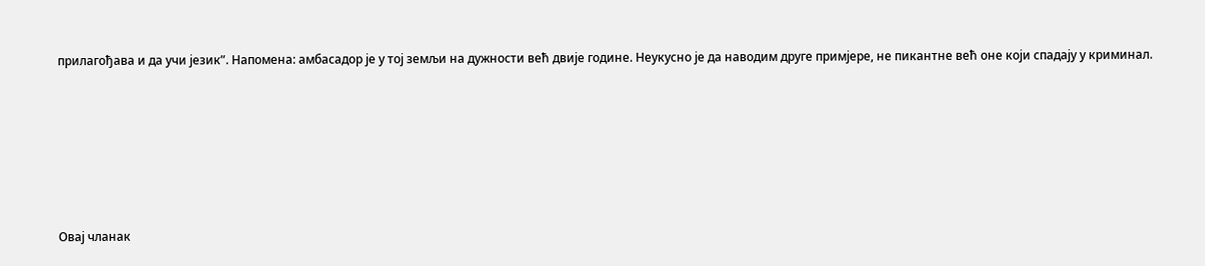прилагођава и да учи језик”. Напомена: амбасадор је у тој земљи на дужности већ двије године. Неукусно је да наводим друге примјере, не пикантне већ оне који спадају у криминал.







Овај чланак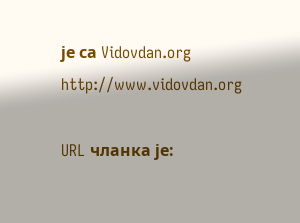је са Vidovdan.org
http://www.vidovdan.org

URL чланка је: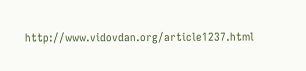http://www.vidovdan.org/article1237.html